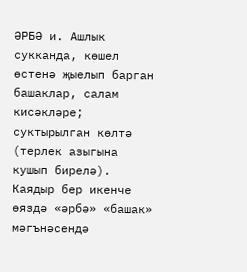ӘРБӘ и. Ашлык сукканда, көшел өстенә җыелып барган башаклар, салам кисәкләре; суктырылган көлтә (терлек азыгына кушып бирелә). Каядыр бер икенче өяздә «әрбә» «башак» мәгънәсендә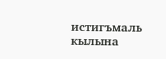истигъмаль кылына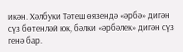икән. Хәлбуки Тәтеш өязендә «әрбә» дигән сүз бөтенләй юк, бәлки «әрбәлек» дигән сүз генә бар.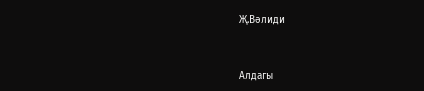Җ.Вәлиди



Алдагы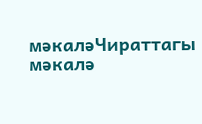мәкаләЧираттагы мәкалә